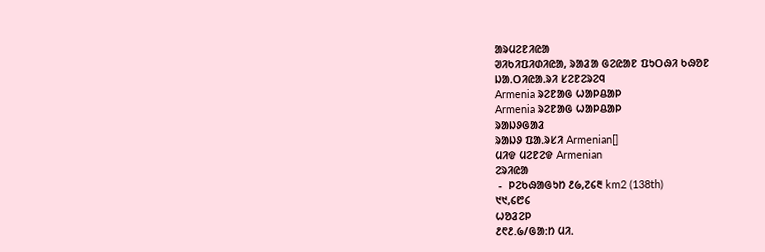ᱟᱨᱢᱮᱱᱤᱭᱟ
ᱣᱤᱠᱤᱯᱤᱰᱤᱭᱟ, ᱨᱟᱲᱟ ᱜᱮᱭᱟᱱ ᱯᱩᱛᱷᱤ ᱠᱷᱚᱱ
ᱡᱟᱹᱛᱤᱭᱟᱹᱨᱤ ᱥᱮᱱᱮᱨᱮᱧ
Armenia ᱨᱮᱱᱟᱜ ᱦᱟᱞᱪᱟᱞ
Armenia ᱨᱮᱱᱟᱜ ᱦᱟᱞᱪᱟᱞ
ᱨᱟᱡᱽᱜᱟᱲ
ᱨᱟᱡᱽ ᱯᱟᱹᱨᱥᱤ Armenian[]
ᱢᱤᱫ ᱢᱮᱱᱮᱫ Armenian
ᱮᱨᱤᱭᱟ
 -  ᱞᱮᱠᱷᱟᱜᱩᱴ ᱒᱙,᱗᱔᱓ km2 (138th)
᱑᱑,᱔᱘᱔
ᱦᱚᱲᱮᱞ
᱒᱖᱒.᱙/ᱜᱟᱺᱴ ᱢᱤᱹ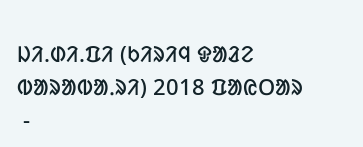ᱡᱤ.ᱰᱤ.ᱯᱤ (ᱠᱤᱨᱤᱧ ᱫᱟᱲᱮ ᱵᱟᱨᱟᱵᱟᱹᱨᱤ) 2018 ᱯᱟᱭᱛᱟᱨ
 -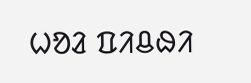ᱦᱚᱲ ᱯᱤᱪᱷᱤ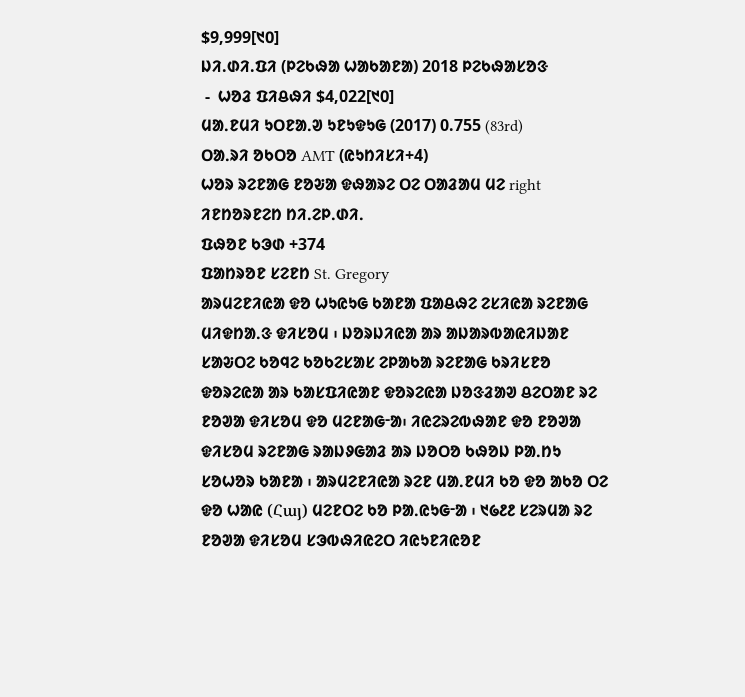$9,999[᱑᱐]
ᱡᱤ.ᱰᱤ.ᱯᱤ (ᱞᱮᱠᱷᱟ ᱦᱟᱠᱟᱱᱟ) 2018 ᱞᱮᱠᱷᱟᱥᱚᱝ
 -  ᱦᱚᱲ ᱯᱤᱪᱷᱤ $4,022[᱑᱐]
ᱢᱟᱹᱱᱢᱤ ᱩᱛᱱᱟᱹᱣ ᱩᱱᱩᱫᱩᱜ (2017) 0.755 (83rd)
ᱛᱟᱹᱨᱤ ᱚᱠᱛᱚ AMT (ᱭᱩᱴᱤᱥᱤ+4)
ᱦᱚᱨ ᱨᱮᱱᱟᱜ ᱱᱚᱶᱟ ᱫᱷᱟᱨᱮ ᱛᱮ ᱛᱟᱲᱟᱢ ᱢᱮ right
ᱤᱱᱴᱚᱨᱱᱮᱴ ᱴᱤᱹᱮᱞᱹᱰᱤᱹ
ᱯᱷᱚᱱ ᱠᱳᱰ +374
ᱯᱟᱴᱨᱚᱱ ᱥᱮᱱᱴ St. Gregory
ᱟᱨᱢᱮᱱᱤᱭᱟ ᱫᱚ ᱦᱩᱭᱩᱜ ᱠᱟᱱᱟ ᱯᱟᱪᱷᱮ ᱮᱥᱤᱭᱟ ᱨᱮᱱᱟᱜ ᱢᱤᱫᱴᱟᱹᱝ ᱫᱤᱥᱚᱢ ᱾ ᱡᱚᱨᱡᱤᱭᱟ ᱟᱨ ᱟᱡᱟᱨᱵᱟᱭᱤᱡᱟᱱ ᱥᱟᱶᱛᱮ ᱠᱚᱧᱮ ᱠᱚᱠᱮᱥᱟᱥ ᱮᱞᱟᱠᱟ ᱨᱮᱱᱟᱜ ᱠᱨᱤᱥᱱᱚ ᱫᱚᱨᱮᱭᱟ ᱟᱨ ᱠᱟᱥᱯᱤᱭᱟᱱ ᱫᱚᱨᱮᱭᱟ ᱡᱚᱝᱲᱟᱣ ᱪᱮᱛᱟᱱ ᱨᱮ ᱱᱚᱣᱟ ᱫᱤᱥᱚᱢ ᱫᱚ ᱢᱮᱱᱟᱜᱼᱟ᱾ ᱤᱭᱮᱨᱮᱵᱷᱟᱱ ᱫᱚ ᱱᱚᱣᱟ ᱫᱤᱥᱚᱢ ᱨᱮᱱᱟᱜ ᱨᱟᱡᱽᱜᱟᱲ ᱟᱨ ᱡᱚᱛᱚ ᱠᱷᱚᱡ ᱞᱟᱹᱴᱩ ᱥᱚᱦᱚᱨ ᱠᱟᱱᱟ ᱾ ᱟᱨᱢᱮᱱᱤᱭᱟ ᱨᱮᱱ ᱢᱟᱹᱱᱢᱤ ᱠᱚ ᱫᱚ ᱟᱠᱚ ᱛᱮ ᱫᱚ ᱦᱟᱭ (Հայ) ᱢᱮᱱᱛᱮ ᱠᱚ ᱞᱟᱹᱭᱩᱜᱼᱟ ᱾ ᱑᱙᱒᱒ ᱥᱮᱨᱢᱟ ᱨᱮ ᱱᱚᱣᱟ ᱫᱤᱥᱚᱢ ᱥᱳᱵᱷᱤᱭᱮᱛ ᱤᱭᱩᱱᱤᱭᱚᱱ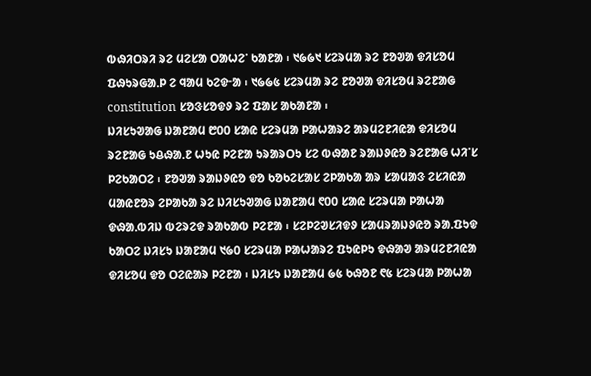ᱵᱷᱤᱛᱨᱤ ᱨᱮ ᱢᱮᱥᱟ ᱛᱟᱦᱮᱸ ᱠᱟᱱᱟ ᱾ ᱑᱙᱙᱑ ᱥᱮᱨᱢᱟ ᱨᱮ ᱱᱚᱣᱟ ᱫᱤᱥᱚᱢ ᱯᱷᱩᱨᱜᱟᱹᱞ ᱮ ᱧᱟᱢ ᱠᱮᱫᱼᱟ ᱾ ᱑᱙᱙᱕ ᱥᱮᱨᱢᱟ ᱨᱮ ᱱᱚᱣᱟ ᱫᱤᱥᱚᱢ ᱨᱮᱱᱟᱜ constitution ᱥᱚᱝᱥᱚᱫᱽ ᱨᱮ ᱯᱟᱥ ᱟᱠᱟᱱᱟ ᱾
ᱡᱤᱥᱩᱣᱟᱜ ᱡᱟᱱᱟᱢ ᱘᱐᱐ ᱥᱟᱭ ᱥᱮᱨᱢᱟ ᱞᱟᱦᱟᱨᱮ ᱟᱨᱢᱮᱱᱤᱭᱟ ᱫᱤᱥᱚᱢ ᱨᱮᱱᱟᱜ ᱩᱪᱷᱟᱹᱱ ᱦᱩᱭ ᱞᱮᱱᱟ ᱩᱨᱟᱨᱛᱩ ᱥᱮ ᱵᱷᱟᱱ ᱨᱟᱡᱽᱭᱚ ᱨᱮᱱᱟᱜ ᱦᱤᱸᱥ ᱞᱮᱠᱟᱛᱮ ᱾ ᱱᱚᱣᱟ ᱨᱟᱡᱽᱭᱚ ᱫᱚ ᱠᱚᱠᱮᱥᱟᱥ ᱮᱞᱟᱠᱟ ᱟᱨ ᱥᱟᱢᱟᱝ ᱮᱥᱤᱭᱟ ᱢᱟᱭᱱᱚᱨ ᱮᱞᱟᱠᱟ ᱨᱮ ᱡᱤᱥᱩᱣᱟᱜ ᱡᱟᱱᱟᱢ ᱖᱐᱐ ᱥᱟᱭ ᱥᱮᱨᱢᱟ ᱞᱟᱦᱟ ᱫᱷᱟᱹᱵᱤᱡ ᱵᱮᱨᱮᱫ ᱨᱟᱠᱟᱵ ᱞᱮᱱᱟ ᱾ ᱥᱮᱞᱮᱣᱥᱤᱫᱽ ᱥᱟᱢᱨᱟᱡᱽᱭᱚ ᱨᱟᱹᱯᱩᱫ ᱠᱟᱛᱮ ᱡᱤᱥᱩ ᱡᱟᱱᱟᱢ ᱑᱙᱐ ᱥᱮᱨᱢᱟ ᱞᱟᱦᱟᱨᱮ ᱯᱩᱭᱞᱩ ᱫᱷᱟᱣ ᱟᱨᱢᱮᱱᱤᱭᱟ ᱫᱤᱥᱚᱢ ᱫᱚ ᱛᱮᱭᱟᱨ ᱞᱮᱱᱟ ᱾ ᱡᱤᱥᱩ ᱡᱟᱱᱟᱢ ᱙᱕ ᱠᱷᱚᱱ ᱖᱕ ᱥᱮᱨᱢᱟ ᱞᱟᱦᱟ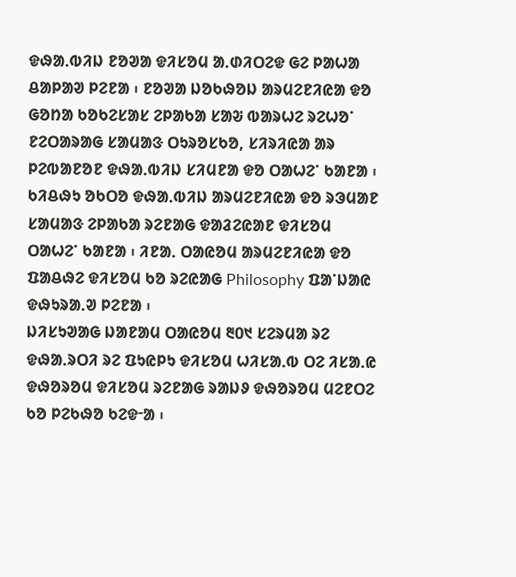ᱫᱷᱟᱹᱵᱤᱡ ᱱᱚᱣᱟ ᱫᱤᱥᱚᱢ ᱟᱹᱰᱤᱛᱮᱫ ᱜᱮ ᱞᱟᱦᱟ ᱪᱟᱞᱟᱣ ᱞᱮᱱᱟ ᱾ ᱱᱚᱣᱟ ᱡᱚᱠᱷᱚᱡ ᱟᱨᱢᱮᱱᱤᱭᱟ ᱫᱚ ᱜᱚᱴᱟ ᱠᱚᱠᱮᱥᱟᱥ ᱮᱞᱟᱠᱟ ᱥᱟᱶ ᱵᱟᱨᱦᱮ ᱨᱮᱦᱚᱸ ᱱᱮᱛᱟᱨᱟᱜ ᱥᱟᱢᱟᱝ ᱛᱩᱨᱚᱥᱠᱚ, ᱥᱤᱨᱤᱭᱟ ᱟᱨ ᱞᱮᱵᱟᱱᱚᱱ ᱫᱷᱟᱹᱵᱤᱡ ᱥᱤᱢᱱᱟ ᱫᱚ ᱛᱟᱦᱮᱸ ᱠᱟᱱᱟ ᱾ ᱠᱤᱪᱷᱩ ᱚᱠᱛᱚ ᱫᱷᱟᱹᱵᱤᱡ ᱟᱨᱢᱮᱱᱤᱭᱟ ᱫᱚ ᱨᱳᱢᱟᱱ ᱥᱟᱢᱟᱝ ᱮᱞᱟᱠᱟ ᱨᱮᱱᱟᱜ ᱫᱟᱲᱮᱭᱟᱱ ᱫᱤᱥᱚᱢ ᱛᱟᱦᱮᱸ ᱠᱟᱱᱟ ᱾ ᱤᱱᱟᱹ ᱛᱟᱭᱚᱢ ᱟᱨᱢᱮᱱᱤᱭᱟ ᱫᱚ ᱯᱟᱪᱷᱮ ᱫᱤᱥᱚᱢ ᱠᱚ ᱨᱮᱭᱟᱜ Philosophy ᱯᱟᱸᱡᱟᱭ ᱫᱷᱩᱨᱟᱹᱣ ᱞᱮᱱᱟ ᱾
ᱡᱤᱥᱩᱣᱟᱜ ᱡᱟᱱᱟᱢ ᱛᱟᱭᱚᱢ ᱓᱐᱑ ᱥᱮᱨᱢᱟ ᱨᱮ ᱫᱷᱟᱹᱨᱛᱤ ᱨᱮ ᱯᱩᱭᱞᱩ ᱫᱤᱥᱚᱢ ᱦᱤᱥᱟᱹᱵ ᱛᱮ ᱤᱥᱟᱹᱭ ᱫᱷᱚᱨᱚᱢ ᱫᱤᱥᱚᱢ ᱨᱮᱱᱟᱜ ᱨᱟᱡᱽ ᱫᱷᱚᱨᱚᱢ ᱢᱮᱱᱛᱮ ᱠᱚ ᱞᱮᱠᱷᱚ ᱠᱮᱫᱼᱟ ᱾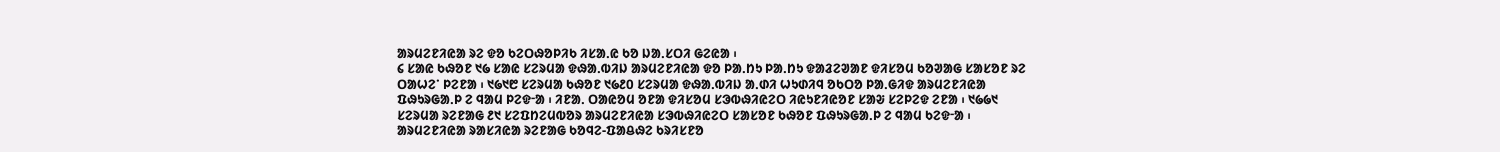ᱟᱨᱢᱮᱱᱤᱭᱟ ᱨᱮ ᱫᱚ ᱠᱮᱛᱷᱚᱞᱤᱠ ᱤᱥᱟᱹᱭ ᱠᱚ ᱡᱟᱹᱥᱛᱤ ᱜᱮᱭᱟ ᱾
᱔ ᱥᱟᱭ ᱠᱷᱚᱱ ᱑᱙ ᱥᱟᱭ ᱥᱮᱨᱢᱟ ᱫᱷᱟᱹᱵᱤᱡ ᱟᱨᱢᱮᱱᱤᱭᱟ ᱫᱚ ᱞᱟᱹᱴᱩ ᱞᱟᱹᱴᱩ ᱫᱟᱲᱮᱣᱟᱱ ᱫᱤᱥᱚᱢ ᱠᱚᱣᱟᱜ ᱥᱟᱥᱚᱱ ᱨᱮ ᱛᱟᱦᱮᱸ ᱞᱮᱱᱟ ᱾ ᱑᱙᱑᱘ ᱥᱮᱨᱢᱟ ᱠᱷᱚᱱ ᱑᱙᱒᱐ ᱥᱮᱨᱢᱟ ᱫᱷᱟᱹᱵᱤᱡ ᱟᱹᱰᱤ ᱦᱩᱰᱤᱧ ᱚᱠᱛᱚ ᱞᱟᱹᱜᱤᱫ ᱟᱨᱢᱮᱱᱤᱭᱟ ᱯᱷᱩᱨᱜᱟᱹᱞ ᱮ ᱧᱟᱢ ᱞᱮᱫᱼᱟ ᱾ ᱤᱱᱟᱹ ᱛᱟᱭᱚᱢ ᱚᱱᱟ ᱫᱤᱥᱚᱢ ᱥᱳᱵᱷᱤᱭᱮᱛ ᱤᱭᱩᱱᱤᱭᱚᱱ ᱥᱟᱶ ᱥᱮᱞᱮᱫ ᱮᱱᱟ ᱾ ᱑᱙᱙᱑ ᱥᱮᱨᱢᱟ ᱨᱮᱱᱟᱜ ᱒᱑ ᱥᱮᱯᱴᱮᱢᱵᱚᱨ ᱟᱨᱢᱮᱱᱤᱭᱟ ᱥᱳᱵᱷᱤᱭᱮᱛ ᱥᱟᱥᱚᱱ ᱠᱷᱚᱱ ᱯᱷᱩᱨᱜᱟᱹᱞ ᱮ ᱧᱟᱢ ᱠᱮᱫᱼᱟ ᱾
ᱟᱨᱢᱮᱱᱤᱭᱟ ᱨᱟᱥᱤᱭᱟ ᱨᱮᱱᱟᱜ ᱠᱚᱧᱮ-ᱯᱟᱪᱷᱮ ᱠᱨᱤᱥᱱᱚ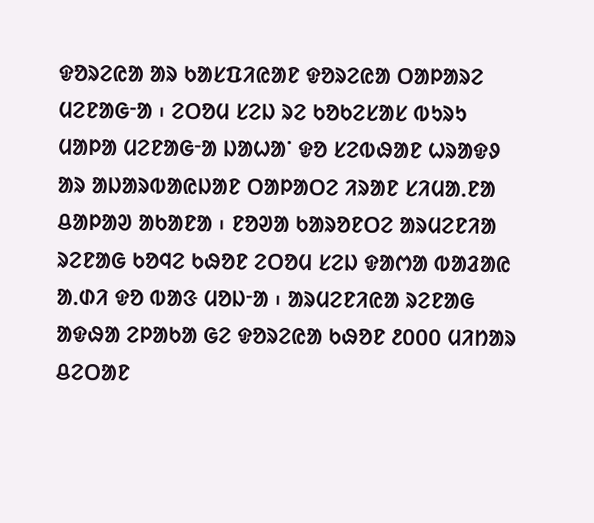ᱫᱚᱨᱮᱭᱟ ᱟᱨ ᱠᱟᱥᱯᱤᱭᱟᱱ ᱫᱚᱨᱮᱭᱟ ᱛᱟᱞᱟᱨᱮ ᱢᱮᱱᱟᱜᱼᱟ ᱾ ᱮᱛᱚᱢ ᱥᱮᱡ ᱨᱮ ᱠᱚᱠᱮᱥᱟᱥ ᱵᱩᱨᱩ ᱢᱟᱞᱟ ᱢᱮᱱᱟᱜᱼᱟ ᱡᱟᱦᱟᱸ ᱫᱚ ᱥᱮᱵᱷᱟᱱ ᱦᱨᱟᱫᱽ ᱟᱨ ᱟᱡᱟᱨᱵᱟᱭᱡᱟᱱ ᱛᱟᱞᱟᱛᱮ ᱤᱨᱟᱱ ᱥᱤᱢᱟᱹᱱᱟ ᱪᱟᱞᱟᱣ ᱟᱠᱟᱱᱟ ᱾ ᱱᱚᱣᱟ ᱠᱟᱨᱚᱱᱛᱮ ᱟᱨᱢᱮᱱᱤᱟ ᱨᱮᱱᱟᱜ ᱠᱚᱧᱮ ᱠᱷᱚᱱ ᱮᱛᱚᱢ ᱥᱮᱡ ᱫᱟᱬᱟ ᱵᱟᱲᱟᱭ ᱟᱹᱰᱤ ᱫᱚ ᱵᱟᱝ ᱢᱚᱡᱼᱟ ᱾ ᱟᱨᱢᱮᱱᱤᱭᱟ ᱨᱮᱱᱟᱜ ᱟᱫᱷᱟ ᱮᱞᱟᱠᱟ ᱜᱮ ᱫᱚᱨᱮᱭᱟ ᱠᱷᱚᱱ ᱒᱐᱐᱐ ᱢᱤᱴᱟᱨ ᱪᱮᱛᱟᱱ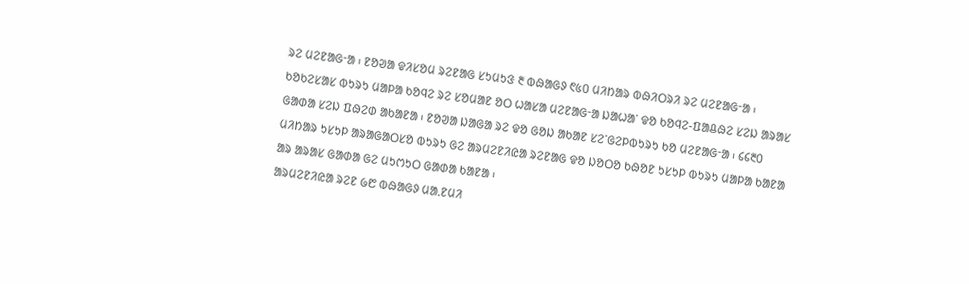ᱨᱮ ᱢᱮᱱᱟᱜᱼᱟ ᱾ ᱱᱚᱣᱟ ᱫᱤᱥᱚᱢ ᱨᱮᱱᱟᱜ ᱥᱩᱢᱩᱝ ᱓ ᱵᱷᱟᱜᱽ ᱖᱕᱐ ᱢᱤᱴᱟᱨ ᱵᱷᱤᱛᱨᱤ ᱨᱮ ᱢᱮᱱᱟᱜᱼᱟ ᱾ ᱠᱚᱠᱮᱥᱟᱥ ᱵᱩᱨᱩ ᱢᱟᱞᱟ ᱠᱚᱧᱮ ᱨᱮ ᱥᱚᱢᱟᱱ ᱚᱛ ᱦᱟᱥᱟ ᱢᱮᱱᱟᱜᱼᱟ ᱡᱟᱦᱟᱸ ᱫᱚ ᱠᱚᱧᱮ-ᱯᱟᱪᱷᱮ ᱥᱮᱡ ᱟᱨᱟᱥ ᱜᱟᱰᱟ ᱥᱮᱡ ᱯᱷᱮᱰ ᱟᱠᱟᱱᱟ ᱾ ᱱᱚᱣᱟ ᱡᱟᱜᱟ ᱨᱮ ᱫᱚ ᱜᱚᱡ ᱟᱠᱟᱱ ᱥᱮᱸᱜᱮᱞᱵᱩᱨᱩ ᱠᱚ ᱢᱮᱱᱟᱜᱼᱟ ᱾ ᱔᱔᱓᱐ ᱢᱤᱴᱟᱨ ᱩᱥᱩᱞ ᱟᱨᱟᱜᱟᱛᱥᱚ ᱵᱩᱨᱩ ᱜᱮ ᱟᱨᱢᱮᱱᱤᱭᱟ ᱨᱮᱱᱟᱜ ᱫᱚ ᱡᱚᱛᱚ ᱠᱷᱚᱱ ᱩᱥᱩᱞ ᱵᱩᱨᱩ ᱢᱟᱞᱟ ᱠᱟᱱᱟ ᱟᱨ ᱟᱨᱟᱥ ᱜᱟᱰᱟ ᱜᱮ ᱢᱩᱬᱩᱛ ᱜᱟᱰᱟ ᱠᱟᱱᱟ ᱾
ᱟᱨᱢᱮᱱᱤᱭᱟ ᱨᱮᱱ ᱙᱘ ᱵᱷᱟᱜᱽ ᱢᱟᱹᱱᱢᱤ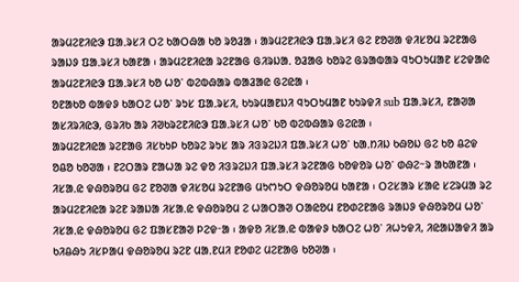ᱟᱨᱢᱮᱱᱤᱭᱳ ᱯᱟᱹᱨᱥᱤ ᱛᱮ ᱠᱟᱛᱷᱟ ᱠᱚ ᱨᱚᱲᱟ ᱾ ᱟᱨᱢᱮᱱᱤᱭᱳ ᱯᱟᱹᱨᱥᱤ ᱜᱮ ᱱᱚᱣᱟ ᱫᱤᱥᱚᱢ ᱨᱮᱱᱟᱜ ᱨᱟᱡᱽ ᱯᱟᱹᱨᱥᱤ ᱠᱟᱱᱟ ᱾ ᱟᱨᱢᱮᱱᱤᱭᱟ ᱨᱮᱱᱟᱜ ᱜᱤᱨᱡᱟᱹ ᱚᱲᱟᱜ ᱠᱚᱨᱮ ᱜᱨᱟᱵᱟᱨ ᱧᱩᱛᱩᱢᱟᱱ ᱥᱮᱫᱟᱭ ᱟᱨᱢᱮᱱᱤᱭᱳ ᱯᱟᱹᱨᱥᱤ ᱠᱚ ᱦᱚᱸ ᱵᱮᱵᱷᱟᱨ ᱵᱟᱲᱟᱭ ᱜᱮᱭᱟ ᱾
ᱚᱱᱟᱠᱚ ᱵᱟᱫᱽ ᱠᱟᱛᱮ ᱦᱚᱸ ᱨᱩᱥ ᱯᱟᱹᱨᱥᱤ, ᱠᱩᱨᱢᱟᱱᱡᱤ ᱧᱩᱛᱩᱢᱟᱱ ᱠᱩᱨᱫᱤ sub ᱯᱟᱹᱨᱥᱤ, ᱱᱟᱣᱟ ᱟᱥᱤᱨᱤᱭᱳ, ᱜᱨᱤᱠ ᱟᱨ ᱤᱣᱠᱨᱮᱱᱤᱭᱳ ᱯᱟᱹᱨᱥᱤ ᱦᱚᱸ ᱠᱚ ᱵᱮᱵᱷᱟᱨ ᱜᱮᱭᱟ ᱾
ᱟᱨᱢᱮᱱᱤᱭᱟ ᱨᱮᱱᱟᱜ ᱤᱥᱠᱩᱞ ᱠᱚᱨᱮ ᱨᱩᱥ ᱟᱨ ᱤᱝᱨᱮᱡᱤ ᱯᱟᱹᱨᱥᱤ ᱦᱚᱸ ᱠᱟᱹᱴᱤᱡ ᱠᱷᱚᱡ ᱜᱮ ᱠᱚ ᱪᱮᱫ ᱚᱪᱚ ᱠᱚᱣᱟ ᱾ ᱱᱮᱛᱟᱨ ᱱᱟᱦᱟ ᱨᱮ ᱫᱚ ᱤᱝᱨᱮᱡᱤ ᱯᱟᱹᱨᱥᱤ ᱨᱮᱱᱟᱜ ᱠᱚᱫᱚᱨ ᱦᱚᱸ ᱰᱷᱮᱻᱨ ᱟᱠᱟᱱᱟ ᱾
ᱤᱥᱟᱹᱭ ᱫᱷᱚᱨᱚᱢ ᱜᱮ ᱱᱚᱣᱟ ᱫᱤᱥᱚᱢ ᱨᱮᱱᱟᱜ ᱢᱩᱬᱩᱛ ᱫᱷᱚᱨᱚᱢ ᱠᱟᱱᱟ ᱾ ᱛᱮᱥᱟᱨ ᱥᱟᱭ ᱥᱮᱨᱢᱟ ᱨᱮ ᱟᱨᱢᱮᱱᱤᱭᱟ ᱨᱮᱱ ᱨᱟᱡᱟ ᱤᱥᱟᱹᱭ ᱫᱷᱚᱨᱚᱢ ᱮ ᱦᱟᱛᱟᱣ ᱛᱟᱭᱚᱢ ᱱᱚᱰᱮᱱᱟᱜ ᱨᱟᱡᱽ ᱫᱷᱚᱨᱚᱢ ᱦᱚᱸ ᱤᱥᱟᱹᱭ ᱫᱷᱚᱨᱚᱢ ᱜᱮ ᱯᱟᱥᱱᱟᱣ ᱞᱮᱫᱼᱟ ᱾ ᱟᱫᱚ ᱤᱥᱟᱹᱭ ᱵᱟᱫᱽ ᱠᱟᱛᱮ ᱦᱚᱸ ᱤᱦᱩᱫᱤ, ᱤᱭᱟᱡᱟᱫᱤ ᱟᱨ ᱠᱤᱪᱷᱩ ᱤᱥᱞᱟᱢ ᱫᱷᱚᱨᱚᱢ ᱨᱮᱱ ᱢᱟᱹᱱᱢᱤ ᱱᱚᱰᱮ ᱢᱮᱱᱟᱜ ᱠᱚᱣᱟ ᱾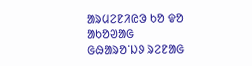ᱟᱨᱢᱮᱱᱤᱭᱳ ᱠᱚ ᱫᱚ ᱟᱠᱚᱣᱟᱜ ᱜᱷᱟᱨᱚᱸᱡᱽ ᱨᱮᱱᱟᱜ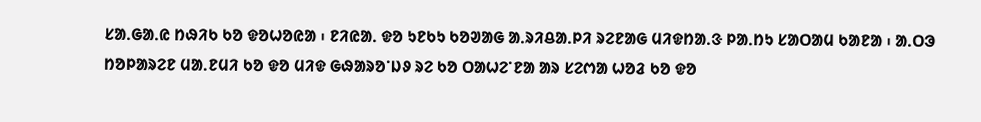ᱥᱟᱹᱜᱟᱹᱭ ᱴᱷᱤᱠ ᱠᱚ ᱫᱚᱦᱚᱭᱟ ᱾ ᱱᱤᱭᱟᱹ ᱫᱚ ᱩᱱᱠᱩ ᱠᱚᱣᱟᱜ ᱟᱹᱨᱤᱪᱟᱹᱞᱤ ᱨᱮᱱᱟᱜ ᱢᱤᱫᱴᱟᱹᱝ ᱞᱟᱹᱴᱩ ᱥᱟᱛᱟᱢ ᱠᱟᱱᱟ ᱾ ᱟᱹᱛᱳ ᱴᱚᱞᱟᱨᱮᱱ ᱢᱟᱹᱱᱢᱤ ᱠᱚ ᱫᱚ ᱢᱤᱫ ᱜᱷᱟᱨᱚᱸᱡᱽ ᱨᱮ ᱠᱚ ᱛᱟᱦᱮᱸᱱᱟ ᱟᱨ ᱥᱮᱬᱟ ᱦᱚᱲ ᱠᱚ ᱫᱚ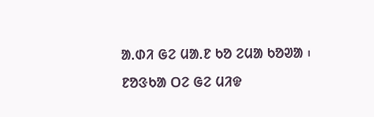ᱟᱹᱰᱤ ᱜᱮ ᱢᱟᱹᱱ ᱠᱚ ᱮᱢᱟ ᱠᱚᱣᱟ ᱾ ᱱᱚᱝᱠᱟ ᱛᱮ ᱜᱮ ᱢᱤᱫ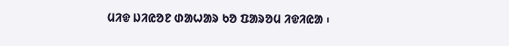ᱢᱤᱫ ᱡᱤᱭᱚᱱ ᱰᱟᱦᱟᱨ ᱠᱚ ᱯᱟᱨᱚᱢ ᱤᱫᱤᱭᱟ ᱾